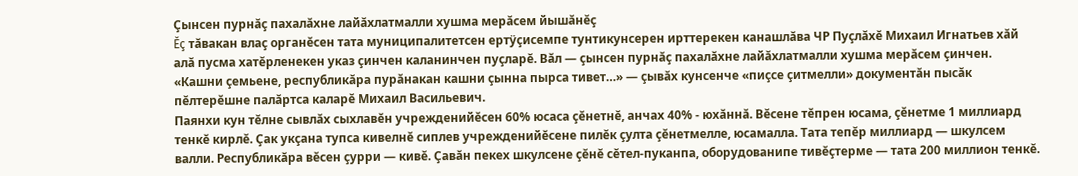Çынсен пурнăç пахалăхне лайăхлатмалли хушма мерăсем йышăнĕç
Ĕç тăвакан влаç органĕсен тата муниципалитетсен ертÿçисемпе тунтикунсерен ирттерекен канашлăва ЧР Пуçлăхĕ Михаил Игнатьев хăй алă пусма хатĕрленекен указ çинчен каланинчен пуçларĕ. Вăл — çынсен пурнăç пахалăхне лайăхлатмалли хушма мерăсем çинчен. «Кашни çемьене, республикăра пурăнакан кашни çынна пырса тивет…» — çывăх кунсенче «пиçсе çитмелли» документăн пысăк пĕлтерĕшне палăртса каларĕ Михаил Васильевич.
Паянхи кун тĕлне сывлăх сыхлавĕн учрежденийĕсен 60% юсаса çĕнетнĕ, анчах 40% - юхăннă. Вĕсене тĕпрен юсама, çĕнетме 1 миллиард тенкĕ кирлĕ. Çак укçана тупса кивелнĕ сиплев учрежденийĕсене пилĕк çулта çĕнетмелле, юсамалла. Тата тепĕр миллиард — шкулсем валли. Республикăра вĕсен çурри — кивĕ. Çавăн пекех шкулсене çĕнĕ сĕтел-пуканпа, оборудованипе тивĕçтерме — тата 200 миллион тенкĕ.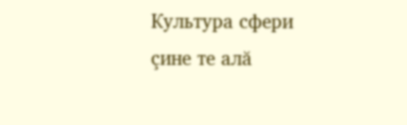Культура сфери çине те алă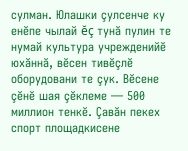сулман. Юлашки çулсенче ку енĕпе чылай ĕç тунă пулин те нумай культура учрежденийĕ юхăннă, вĕсен тивĕçлĕ оборудовани те çук. Вĕсене çĕнĕ шая çĕклеме — 500 миллион тенкĕ. Çавăн пекех спорт площадкисене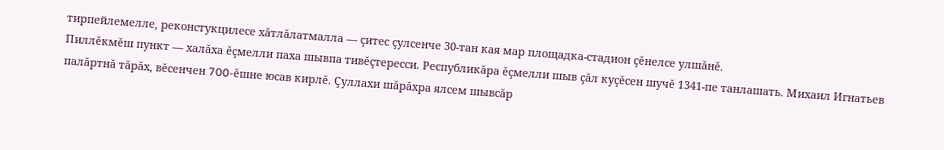тирпейлемелле, реконстукцилесе хăтлăлатмалла — çитес çулсенче 30-тан кая мар площадка-стадион çĕнелсе улшăнĕ.
Пиллĕкмĕш пункт — халăха ĕçмелли паха шывпа тивĕçтересси. Республикăра ĕçмелли шыв çăл куçĕсен шучĕ 1341-пе танлашать. Михаил Игнатьев палăртнă тăрăх, вĕсенчен 700-ĕшне юсав кирлĕ. Çуллахи шăрăхра ялсем шывсăр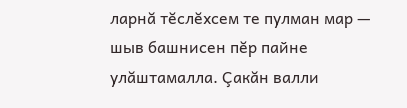ларнă тĕслĕхсем те пулман мар — шыв башнисен пĕр пайне улăштамалла. Çакăн валли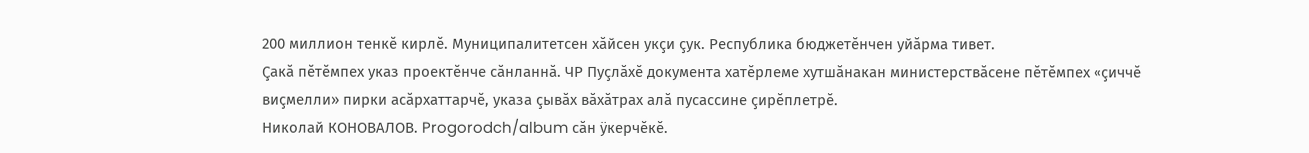200 миллион тенкĕ кирлĕ. Муниципалитетсен хăйсен укçи çук. Республика бюджетĕнчен уйăрма тивет.
Çакă пĕтĕмпех указ проектĕнче сăнланнă. ЧР Пуçлăхĕ документа хатĕрлеме хутшăнакан министерствăсене пĕтĕмпех «çиччĕ виçмелли» пирки асăрхаттарчĕ, указа çывăх вăхăтрах алă пусассине çирĕплетрĕ.
Николай КОНОВАЛОВ. Progorodch/album сăн ÿкерчĕкĕ.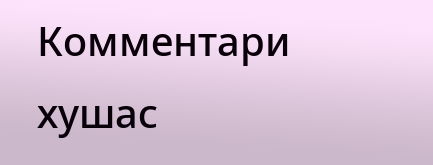Комментари хушас